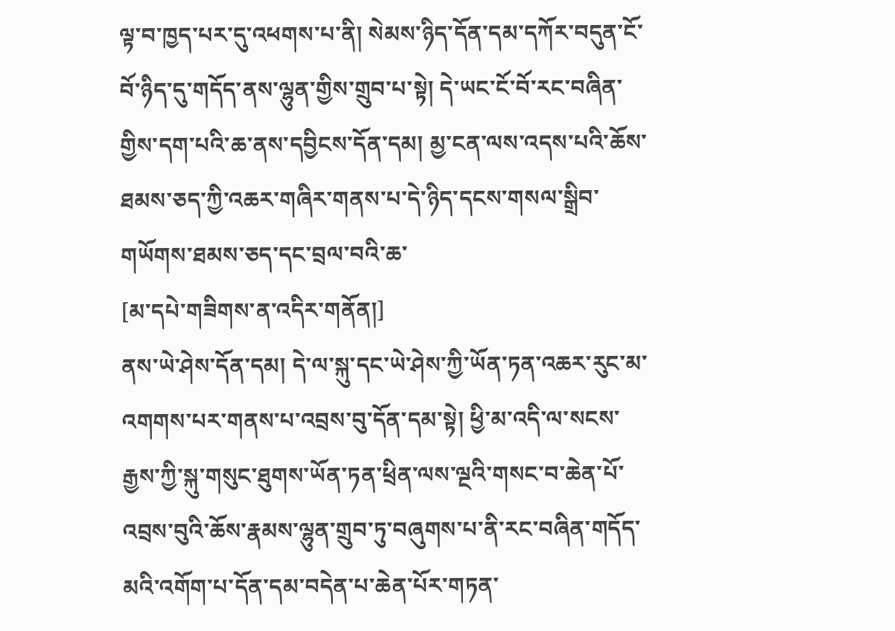ལྟ་བ་ཁྱད་པར་དུ་འཕགས་པ་ནི། སེམས་ཉིད་དོན་དམ་དཀོར་བདུན་ངོ་བོ་ཉིད་དུ་གདོད་ནས་ལྷུན་གྱིས་གྲུབ་པ་སྟེ། དེ་ཡང་ངོ་བོ་རང་བཞིན་གྱིས་དག་པའི་ཆ་ནས་དབྱིངས་དོན་དམ། མྱ་ངན་ལས་འདས་པའི་ཆོས་ཐམས་ཅད་ཀྱི་འཆར་གཞིར་གནས་པ་དེ་ཉིད་དངས་གསལ་སྒྲིབ་གཡོགས་ཐམས་ཅད་དང་བྲལ་བའི་ཆ་
[མ་དཔེ་གཟིགས་ན་འདིར་གནོན།]
ནས་ཡེ་ཤེས་དོན་དམ། དེ་ལ་སྐུ་དང་ཡེ་ཤེས་ཀྱི་ཡོན་ཏན་འཆར་རུང་མ་འགགས་པར་གནས་པ་འབྲས་བུ་དོན་དམ་སྟེ། ཕྱི་མ་འདི་ལ་སངས་རྒྱས་ཀྱི་སྐུ་གསུང་ཐུགས་ཡོན་ཏན་ཕྲིན་ལས་ལྔའི་གསང་བ་ཆེན་པོ་འབྲས་བུའི་ཆོས་རྣམས་ལྷུན་གྲུབ་ཏུ་བཞུགས་པ་ནི་རང་བཞིན་གདོད་མའི་འགོག་པ་དོན་དམ་བདེན་པ་ཆེན་པོར་གཏན་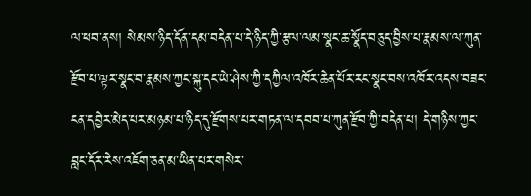ལ་ཕབ་ནས། སེམས་ཉིད་དོན་དམ་བདེན་པ་དེ་ཉིད་ཀྱི་རྩལ་ལམ་སྣང་ཆ་སྣོད་བཅུད་བྱིས་པ་རྣམས་ལ་ཀུན་རྫོབ་པ་ལྟར་སྣང་བ་རྣམས་ཀྱང་སྐུ་དང་ཡེ་ཤེས་ཀྱི་དཀྱིལ་འཁོར་ཆེན་པོར་རང་སྣང་བས་འཁོར་འདས་བཟང་ངན་དབྱེར་མེད་པར་མཉམ་པ་ཉིད་དུ་རྫོགས་པར་གཏན་ལ་དབབ་པ་ཀུན་རྫོབ་ཀྱི་བདེན་པ། དེ་གཉིས་ཀྱང་བླང་དོར་རེས་འཇོག་ཅན་མ་ཡིན་པར་གསེར་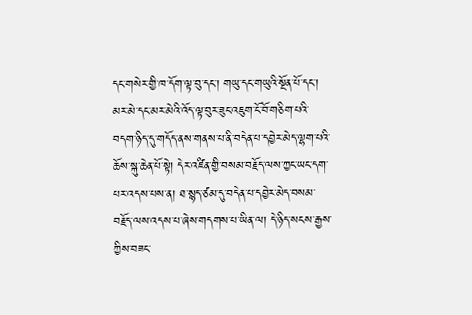དང་གསེར་གྱི་ཁ་དོག་ལྟ་བུ་དང་། གཡུ་དང་གཡུའི་སྔོན་པོ་དང་། མར་མེ་དང་མར་མེའི་འོད་ལྟ་བུར་ཟུང་འཇུག་ངོ་བོ་གཅིག་པའི་བདག་ཉིད་དུ་གདོད་ནས་གནས་པ་ནི་བདེན་པ་དབྱེར་མེད་ལྷག་པའི་ཆོས་སྐུ་ཆེན་པོ་སྟེ། དེར་འཛིན་གྱི་བསམ་བརྗོད་ལས་ཀྱང་ཡང་དག་པར་འདས་པས་ན། ཐ་སྙད་ཙམ་དུ་བདེན་པ་དབྱེར་མེད་བསམ་བརྗོད་ལས་འདས་པ་ཞེས་གདགས་པ་ཡིན་ལ། དེ་ཉིད་སངས་རྒྱས་ཀྱིས་བཟང་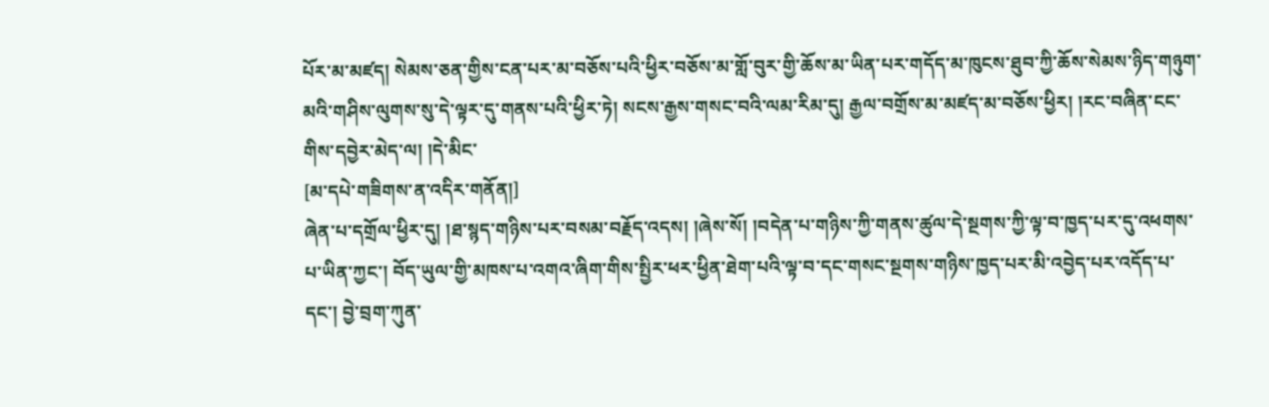པོར་མ་མཛད། སེམས་ཅན་གྱིས་ངན་པར་མ་བཅོས་པའི་ཕྱིར་བཅོས་མ་གློ་བུར་གྱི་ཆོས་མ་ཡིན་པར་གདོད་མ་ཁུངས་ཐུབ་ཀྱི་ཆོས་སེམས་ཉིད་གཉུག་མའི་གཤིས་ལུགས་སུ་དེ་ལྟར་དུ་གནས་པའི་ཕྱིར་ཏེ། སངས་རྒྱས་གསང་བའི་ལམ་རིམ་དུ། རྒྱལ་བགྲོས་མ་མཛད་མ་བཅོས་ཕྱིར། །རང་བཞིན་ངང་གིས་དབྱེར་མེད་ལ། །དེ་མིང་
[མ་དཔེ་གཟིགས་ན་འདིར་གནོན།]
ཞེན་པ་དགྲོལ་ཕྱིར་དུ། །ཐ་སྙད་གཉིས་པར་བསམ་བརྗོད་འདས། །ཞེས་སོ། །བདེན་པ་གཉིས་ཀྱི་གནས་ཚུལ་དེ་སྔགས་ཀྱི་ལྟ་བ་ཁྱད་པར་དུ་འཕགས་པ་ཡིན་ཀྱང་། བོད་ཡུལ་གྱི་མཁས་པ་འགའ་ཞིག་གིས་སྤྱིར་ཕར་ཕྱིན་ཐེག་པའི་ལྟ་བ་དང་གསང་སྔགས་གཉིས་ཁྱད་པར་མི་འབྱེད་པར་འདོད་པ་དང་། བྱེ་བྲག་ཀུན་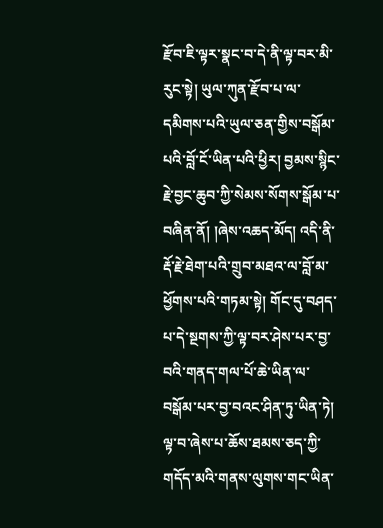རྫོབ་ཇི་ལྟར་སྣང་བ་དེ་ནི་ལྟ་བར་མི་རུང་སྟེ། ཡུལ་ཀུན་རྫོབ་པ་ལ་དམིགས་པའི་ཡུལ་ཅན་གྱིས་བསྒོམ་པའི་བློ་ངོ་ཡིན་པའི་ཕྱིར། བྱམས་སྙིང་རྗེ་བྱང་ཆུབ་ཀྱི་སེམས་སོགས་སྒོམ་པ་བཞིན་ནོ། །ཞེས་འཆད་མོད། འདི་ནི་རྡོ་རྗེ་ཐེག་པའི་གྲུབ་མཐའ་ལ་བློ་མ་ཕྱོགས་པའི་གཏམ་སྟེ། གོང་དུ་བཤད་པ་དེ་སྔགས་ཀྱི་ལྟ་བར་ཤེས་པར་བྱ་བའི་གནད་གལ་པོ་ཆེ་ཡིན་ལ་བསྒོམ་པར་བྱ་བའང་ཤིན་ཏུ་ཡིན་ཏེ། ལྟ་བ་ཞེས་པ་ཆོས་ཐམས་ཅད་ཀྱི་གདོད་མའི་གནས་ལུགས་གང་ཡིན་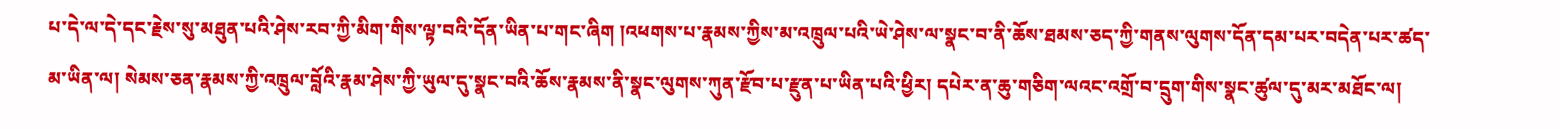པ་དེ་ལ་དེ་དང་རྗེས་སུ་མཐུན་པའི་ཤེས་རབ་ཀྱི་མིག་གིས་ལྟ་བའི་དོན་ཡིན་པ་གང་ཞིག །འཕགས་པ་རྣམས་ཀྱིས་མ་འཁྲུལ་པའི་ཡེ་ཤེས་ལ་སྣང་བ་ནི་ཆོས་ཐམས་ཅད་ཀྱི་གནས་ལུགས་དོན་དམ་པར་བདེན་པར་ཚད་མ་ཡིན་ལ། སེམས་ཅན་རྣམས་ཀྱི་འཁྲུལ་བློའི་རྣམ་ཤེས་ཀྱི་ཡུལ་དུ་སྣང་བའི་ཆོས་རྣམས་ནི་སྣང་ལུགས་ཀུན་རྫོབ་པ་རྫུན་པ་ཡིན་པའི་ཕྱིར། དཔེར་ན་ཆུ་གཅིག་ལའང་འགྲོ་བ་དྲུག་གིས་སྣང་ཚུལ་དུ་མར་མཐོང་ལ།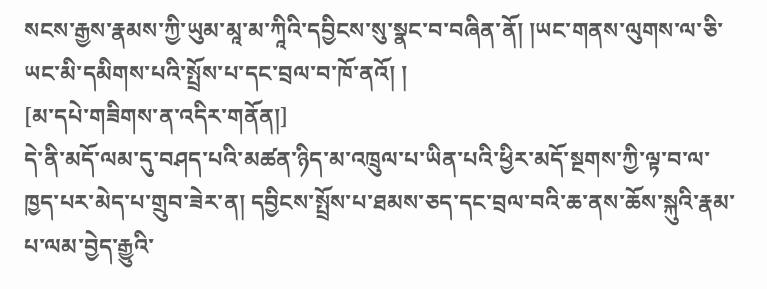སངས་རྒྱས་རྣམས་ཀྱི་ཡུམ་མཱ་མ་ཀཱིའི་དབྱིངས་སུ་སྣང་བ་བཞིན་ནོ། །ཡང་གནས་ལུགས་ལ་ཅི་ཡང་མི་དམིགས་པའི་སྤྲོས་པ་དང་བྲལ་བ་ཁོ་ནའོ། །
[མ་དཔེ་གཟིགས་ན་འདིར་གནོན།]
དེ་ནི་མདོ་ལམ་དུ་བཤད་པའི་མཚན་ཉིད་མ་འཁྲུལ་པ་ཡིན་པའི་ཕྱིར་མདོ་སྔགས་ཀྱི་ལྟ་བ་ལ་ཁྱད་པར་མེད་པ་གྲུབ་ཟེར་ན། དབྱིངས་སྤྲོས་པ་ཐམས་ཅད་དང་བྲལ་བའི་ཆ་ནས་ཆོས་སྐུའི་རྣམ་པ་ལམ་བྱེད་རྒྱུའི་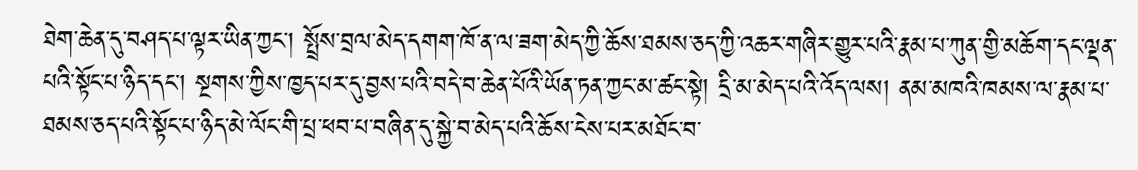ཐེག་ཆེན་དུ་བཤད་པ་ལྟར་ཡིན་ཀྱང་། སྤྲོས་བྲལ་མེད་དགག་ཁོ་ན་ལ་ཟག་མེད་ཀྱི་ཆོས་ཐམས་ཅད་ཀྱི་འཆར་གཞིར་གྱུར་པའི་རྣམ་པ་ཀུན་གྱི་མཆོག་དང་ལྡན་པའི་སྟོང་པ་ཉིད་དང་། སྔགས་ཀྱིས་ཁྱད་པར་དུ་བྱས་པའི་བདེ་བ་ཆེན་པོའི་ཡོན་ཏན་ཀྱང་མ་ཚང་སྟེ། དྲི་མ་མེད་པའི་འོད་ལས། ནམ་མཁའི་ཁམས་ལ་རྣམ་པ་ཐམས་ཅད་པའི་སྟོང་པ་ཉིད་མེ་ལོང་གི་པྲ་ཕབ་པ་བཞིན་དུ་སྐྱེ་བ་མེད་པའི་ཆོས་ངེས་པར་མཐོང་བ་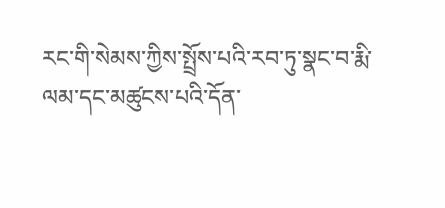རང་གི་སེམས་ཀྱིས་སྤྲོས་པའི་རབ་ཏུ་སྣང་བ་རྨི་ལམ་དང་མཚུངས་པའི་དོན་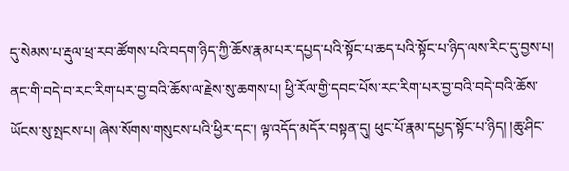དུ་སེམས་པ་རྡུལ་ཕྲ་རབ་ཚོགས་པའི་བདག་ཉིད་ཀྱི་ཆོས་རྣམ་པར་དཔྱད་པའི་སྟོང་པ་ཆད་པའི་སྟོང་པ་ཉིད་ལས་རིང་དུ་བྱས་པ། ནང་གི་བདེ་བ་རང་རིག་པར་བྱ་བའི་ཆོས་ལ་རྗེས་སུ་ཆགས་པ། ཕྱི་རོལ་གྱི་དབང་པོས་རང་རིག་པར་བྱ་བའི་བདེ་བའི་ཆོས་ཡོངས་སུ་སྤངས་པ། ཞེས་སོགས་གསུངས་པའི་ཕྱིར་དང་། ལྟ་འདོད་མདོར་བསྟན་དུ། ཕུང་པོ་རྣམ་དཔྱད་སྟོང་པ་ཉིད། །ཆུ་ཤིང་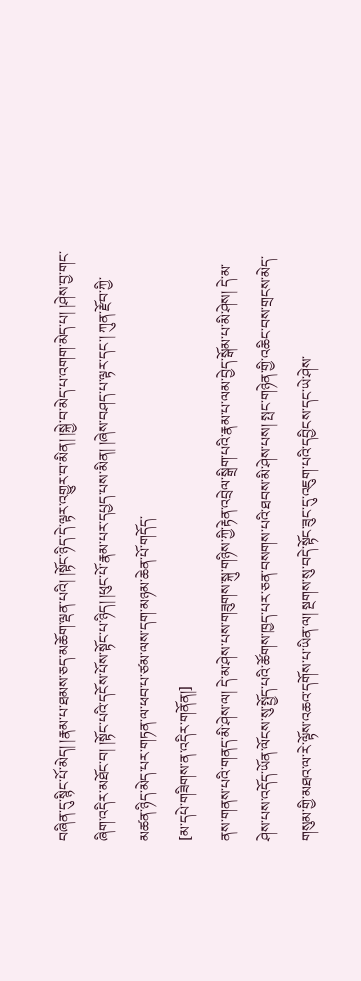བཞིན་དུ་སྙིང་པོ་མེད། །རྣམ་པ་ཐམས་ཅད་མཆོག་ལྡན་པའི། །སྟོང་ཉིད་དེ་ལྟར་འགྱུར་བ་མིན། །སྐྱེ་བ་མེད་པ་འགག་མེད་པ། །ཤེས་བྱ་གང་ཞིག་འདིར་མཐོང་བ། །སྟོང་པའི་དངོས་པོས་སྟོང་པ་ཉིད། །ཕུང་པོ་རྣམ་པར་དཔྱད་པས་མིན། །ཞེས་བཤད་པ་ལྟར་དང་། ཀུན་རྫོབ་ཀྱི་མཚན་ཉིད་མེད་པར་གཏན་ལ་ཕབ་པ་ཙམ་ལས་དག་མཉམ་ཆེན་པོ་གདོད་
[མ་དཔེ་གཟིགས་ན་འདིར་གནོན།]
ནས་གནས་པའི་གནད་མི་ཤེས་ལ། དེ་མ་ཤེས་པས་གཟུགས་སྐུ་གཉིས་ཀྱི་རྟེན་འབྲེལ་སྒྲིག་པའི་རྣམ་པ་ལམ་བྱེད་སྒོམ་པ་མི་ཤེས། དེ་མ་ཤེས་པས་འདོད་ཡོན་ལོངས་སུ་སྤྱོད་པའི་ཚོགས་ཁྱད་པར་ཅན་བསགས་པའི་ཐབས་མི་ཤེས་པས། སྤང་གཉེན་གྱི་འཆིང་བས་གྲངས་མེད་གསུམ་གྱི་མཐའ་ལ་རེ་ལྟོས་འཆའ་དགོས་པ་ཡིན་ལ། སྔགས་སུ་བདེ་སྟོང་ཟུང་དུ་འཇུག་པའི་དབྱིངས་དང་ཡེ་ཤེས་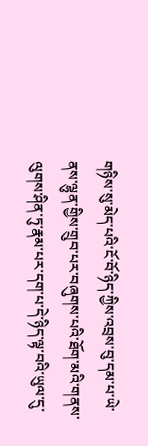གཉིས་སུ་མེད་པའི་ངོ་བོ་ཉིད་ཀྱིས་འབྲས་བུ་དམ་པ་ཡེ་ནས་ལྷུན་གྱིས་གྲུབ་པར་བཞུགས་པའི་ཐོག་མའི་གནས་ལུགས་ཤིན་ཏུ་རྣམ་པར་དག་པ་དེ་ཉིད་ལྟ་བའི་ཡུལ་དུ་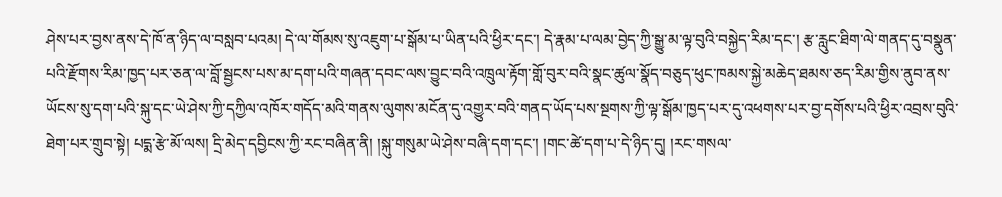ཤེས་པར་བྱས་ནས་དེ་ཁོ་ན་ཉིད་ལ་བསླབ་པའམ། དེ་ལ་གོམས་སུ་འཇུག་པ་སྒོམ་པ་ཡིན་པའི་ཕྱིར་དང་། དེ་རྣམ་པ་ལམ་བྱེད་ཀྱི་སྒྱུ་མ་ལྟ་བུའི་བསྐྱེད་རིམ་དང་། རྩ་རླུང་ཐིག་ལེ་གནད་དུ་བསྣུན་པའི་རྫོགས་རིམ་ཁྱད་པར་ཅན་ལ་བློ་སྦྱངས་པས་མ་དག་པའི་གཞན་དབང་ལས་བྱུང་བའི་འཁྲུལ་རྟོག་གློ་བུར་བའི་སྣང་ཚུལ་སྣོད་བཅུད་ཕུང་ཁམས་སྐྱེ་མཆེད་ཐམས་ཅད་རིམ་གྱིས་ནུབ་ནས་ཡོངས་སུ་དག་པའི་སྐུ་དང་ཡེ་ཤེས་ཀྱི་དཀྱིལ་འཁོར་གདོད་མའི་གནས་ལུགས་མངོན་དུ་འགྱུར་བའི་གནད་ཡོད་པས་སྔགས་ཀྱི་ལྟ་སྒོམ་ཁྱད་པར་དུ་འཕགས་པར་བྱ་དགོས་པའི་ཕྱིར་འབྲས་བུའི་ཐེག་པར་གྲུབ་སྟེ། པདྨ་རྩེ་མོ་ལས། དྲི་མེད་དབྱིངས་ཀྱི་རང་བཞིན་ནི། །སྐུ་གསུམ་ཡེ་ཤེས་བཞི་དག་དང་། །གང་ཚེ་དག་པ་དེ་ཉིད་དུ། །རང་གསལ་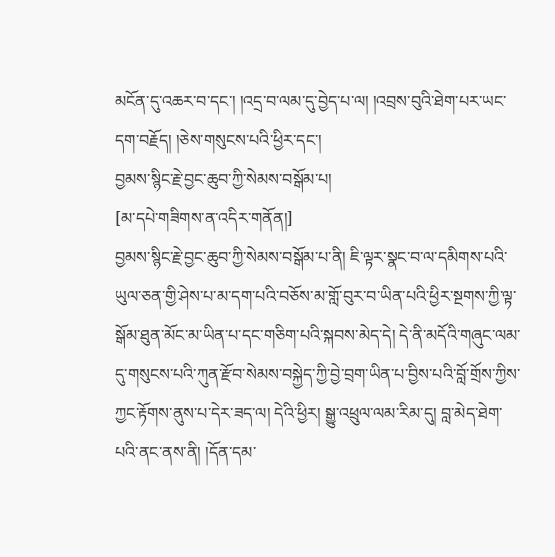མངོན་དུ་འཆར་བ་དང་། །འདྲ་བ་ལམ་དུ་བྱེད་པ་ལ། །འབྲས་བུའི་ཐེག་པར་ཡང་དག་བརྗོད། །ཅེས་གསུངས་པའི་ཕྱིར་དང་།
བྱམས་སྙིང་རྗེ་བྱང་ཆུབ་ཀྱི་སེམས་བསྒོམ་པ།
[མ་དཔེ་གཟིགས་ན་འདིར་གནོན།]
བྱམས་སྙིང་རྗེ་བྱང་ཆུབ་ཀྱི་སེམས་བསྒོམ་པ་ནི། ཇི་ལྟར་སྣང་བ་ལ་དམིགས་པའི་ཡུལ་ཅན་གྱི་ཤེས་པ་མ་དག་པའི་བཅོས་མ་གློ་བུར་བ་ཡིན་པའི་ཕྱིར་སྔགས་ཀྱི་ལྟ་སྒོམ་ཐུན་མོང་མ་ཡིན་པ་དང་གཅིག་པའི་སྐབས་མེད་དེ། དེ་ནི་མདོའི་གཞུང་ལམ་དུ་གསུངས་པའི་ཀུན་རྫོབ་སེམས་བསྐྱེད་ཀྱི་བྱེ་བྲག་ཡིན་པ་བྱིས་པའི་བློ་གྲོས་ཀྱིས་ཀྱང་རྟོགས་ནུས་པ་དེར་ཟད་ལ། དེའི་ཕྱིར། སྒྱུ་འཕྲུལ་ལམ་རིམ་དུ། བླ་མེད་ཐེག་པའི་ནང་ནས་ནི། །དོན་དམ་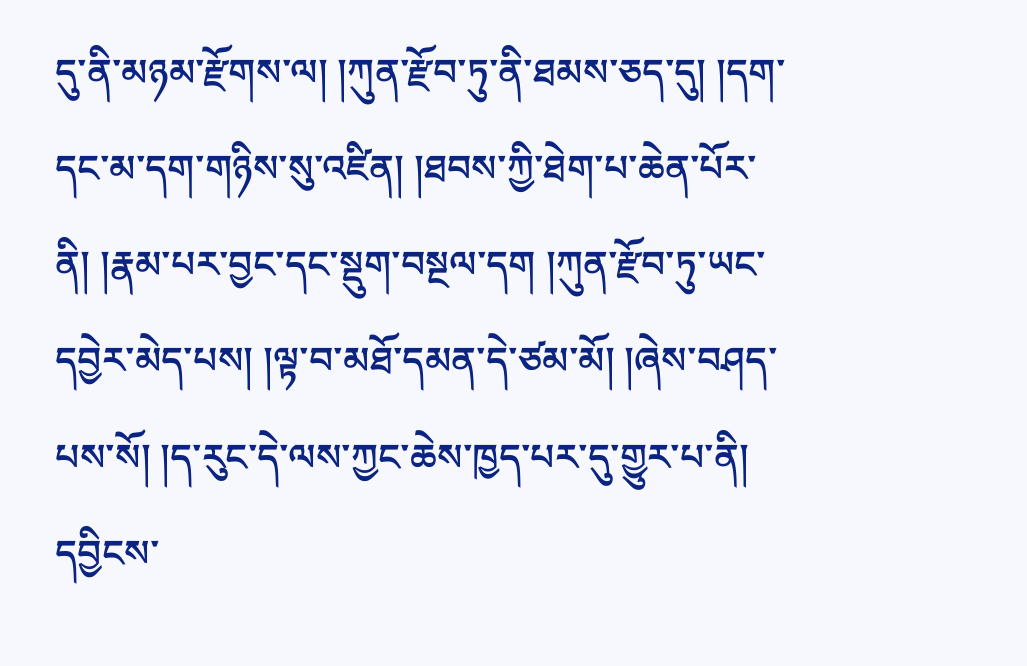དུ་ནི་མཉམ་རྫོགས་ལ། །ཀུན་རྫོབ་ཏུ་ནི་ཐམས་ཅད་དུ། །དག་དང་མ་དག་གཉིས་སུ་འཛིན། །ཐབས་ཀྱི་ཐེག་པ་ཆེན་པོར་ནི། །རྣམ་པར་བྱང་དང་སྡུག་བསྔལ་དག །ཀུན་རྫོབ་ཏུ་ཡང་དབྱེར་མེད་པས། །ལྟ་བ་མཐོ་དམན་དེ་ཙམ་མོ། །ཞེས་བཤད་པས་སོ། །ད་རུང་དེ་ལས་ཀྱང་ཆེས་ཁྱད་པར་དུ་གྱུར་པ་ནི། དབྱིངས་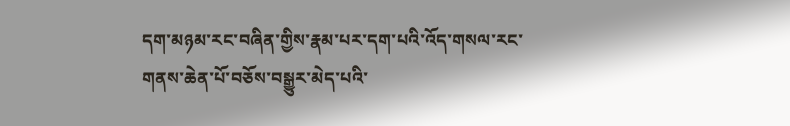དག་མཉམ་རང་བཞིན་གྱིས་རྣམ་པར་དག་པའི་འོད་གསལ་རང་གནས་ཆེན་པོ་བཅོས་བསྒྱུར་མེད་པའི་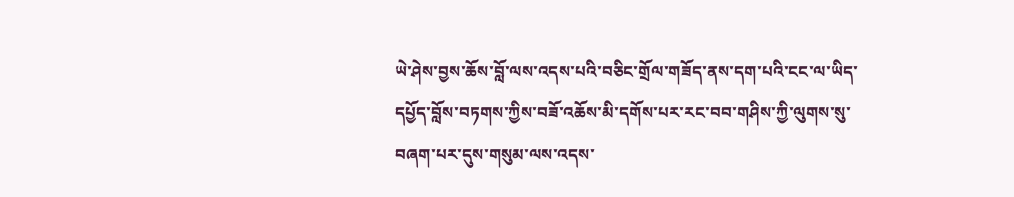ཡེ་ཤེས་བྱས་ཆོས་བློ་ལས་འདས་པའི་བཅིང་གྲོལ་གཟོད་ནས་དག་པའི་ངང་ལ་ཡིད་དཔྱོད་བློས་བཏགས་ཀྱིས་བཟོ་འཆོས་མི་དགོས་པར་རང་བབ་གཤིས་ཀྱི་ལུགས་སུ་བཞག་པར་དུས་གསུམ་ལས་འདས་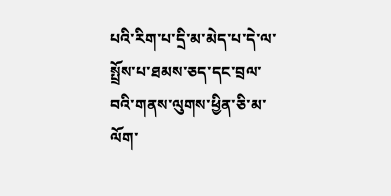པའི་རིག་པ་དྲི་མ་མེད་པ་དེ་ལ་སྤྲོས་པ་ཐམས་ཅད་དང་བྲལ་བའི་གནས་ལུགས་ཕྱིན་ཅི་མ་ལོག་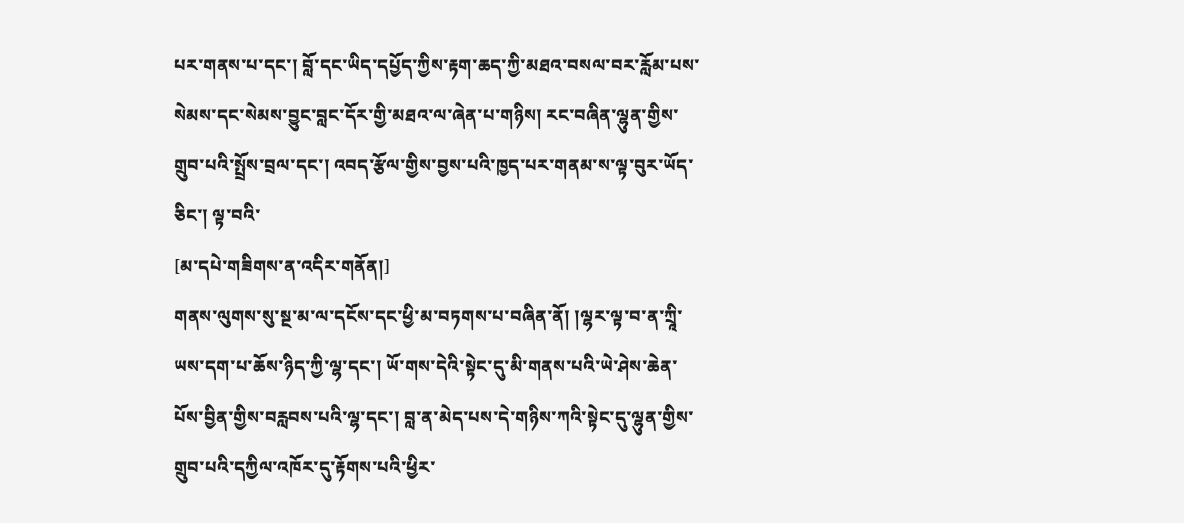པར་གནས་པ་དང་། བློ་དང་ཡིད་དཔྱོད་ཀྱིས་རྟག་ཆད་ཀྱི་མཐའ་བསལ་བར་རློམ་པས་སེམས་དང་སེམས་བྱུང་བླང་དོར་གྱི་མཐའ་ལ་ཞེན་པ་གཉིས། རང་བཞིན་ལྷུན་གྱིས་གྲུབ་པའི་སྤྲོས་བྲལ་དང་། འབད་རྩོལ་གྱིས་བྱས་པའི་ཁྱད་པར་གནམ་ས་ལྟ་བུར་ཡོད་ཅིང་། ལྟ་བའི་
[མ་དཔེ་གཟིགས་ན་འདིར་གནོན།]
གནས་ལུགས་སུ་སྔ་མ་ལ་དངོས་དང་ཕྱི་མ་བཏགས་པ་བཞིན་ནོ། །ལྷར་ལྟ་བ་ན་ཀྲཱི་ཡས་དག་པ་ཆོས་ཉིད་ཀྱི་ལྷ་དང་། ཡོ་གས་དེའི་སྟེང་དུ་མི་གནས་པའི་ཡེ་ཤེས་ཆེན་པོས་བྱིན་གྱིས་བརླབས་པའི་ལྷ་དང་། བླ་ན་མེད་པས་དེ་གཉིས་ཀའི་སྟེང་དུ་ལྷུན་གྱིས་གྲུབ་པའི་དཀྱིལ་འཁོར་དུ་རྟོགས་པའི་ཕྱིར་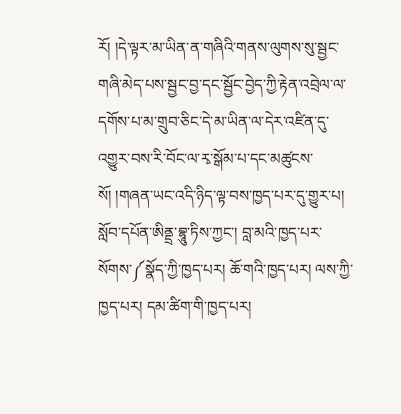རོ། །དེ་ལྟར་མ་ཡིན་ན་གཞིའི་གནས་ལུགས་སུ་སྦྱང་གཞི་མེད་པས་སྦྱང་བྱ་དང་སྦྱོང་བྱེད་ཀྱི་རྟེན་འབྲེལ་ལ་དགོས་པ་མ་གྲུབ་ཅིང་དེ་མ་ཡིན་ལ་དེར་འཛིན་དུ་འགྱུར་བས་རི་བོང་ལ་རྭ་སྒོམ་པ་དང་མཚུངས་སོ། །གཞན་ཡང་འདི་ཉིད་ལྟ་བས་ཁྱད་པར་དུ་གྱུར་པ། སློབ་དཔོན་ཨིནྡྲ་བྷཱུ་ཏིས་ཀྱང་། བླ་མའི་ཁྱད་པར་སོགས་༼སྣོད་ཀྱི་ཁྱད་པར། ཆོ་གའི་ཁྱད་པར། ལས་ཀྱི་ཁྱད་པར། དམ་ཚིག་གི་ཁྱད་པར།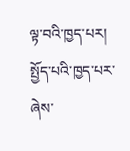ལྟ་བའི་ཁྱད་པར། སྤྱོད་པའི་ཁྱད་པར་ཞེས་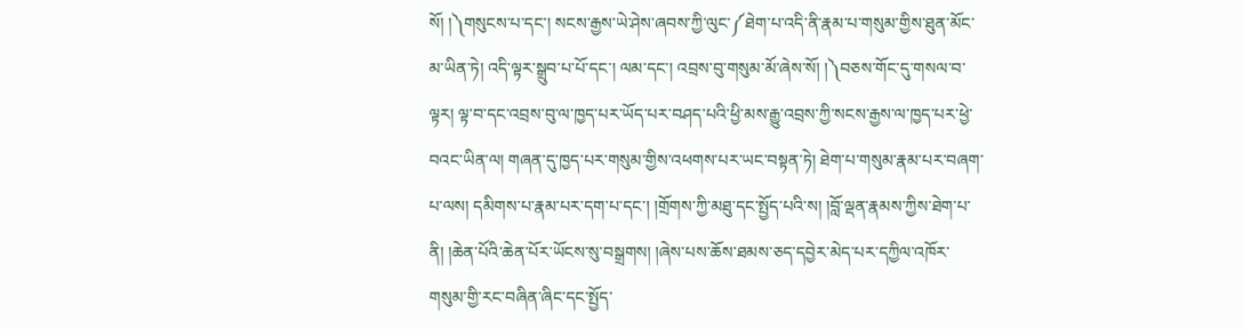སོ། །༽གསུངས་པ་དང་། སངས་རྒྱས་ཡེ་ཤེས་ཞབས་ཀྱི་ལུང་༼ཐེག་པ་འདི་ནི་རྣམ་པ་གསུམ་གྱིས་ཐུན་མོང་མ་ཡིན་ཏེ། འདི་ལྟར་སྒྲུབ་པ་པོ་དང་། ལམ་དང་། འབྲས་བུ་གསུམ་མོ་ཞེས་སོ། །༽བཅས་གོང་དུ་གསལ་བ་ལྟར། ལྟ་བ་དང་འབྲས་བུ་ལ་ཁྱད་པར་ཡོད་པར་བཤད་པའི་ཕྱི་མས་རྒྱུ་འབྲས་ཀྱི་སངས་རྒྱས་ལ་ཁྱད་པར་ཕྱེ་བའང་ཡིན་ལ། གཞན་དུ་ཁྱད་པར་གསུམ་གྱིས་འཕགས་པར་ཡང་བསྟན་ཏེ། ཐེག་པ་གསུམ་རྣམ་པར་བཞག་པ་ལས། དམིགས་པ་རྣམ་པར་དག་པ་དང་། །གྲོགས་ཀྱི་མཐུ་དང་སྤྱོད་པའི་ས། །བློ་ལྡན་རྣམས་ཀྱིས་ཐེག་པ་ནི། །ཆེན་པོའི་ཆེན་པོར་ཡོངས་སུ་བསྒྲགས། །ཞེས་པས་ཆོས་ཐམས་ཅད་དབྱེར་མེད་པར་དཀྱིལ་འཁོར་གསུམ་གྱི་རང་བཞིན་ཞིང་དང་སྤྱོད་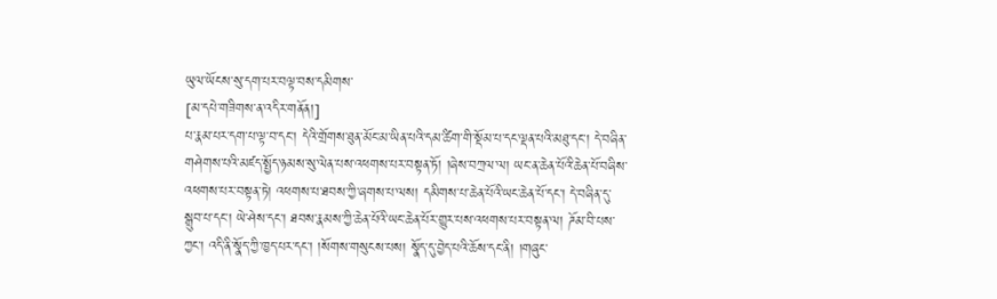ཡུལ་ཡོངས་སུ་དག་པར་བལྟ་བས་དམིགས་
[མ་དཔེ་གཟིགས་ན་འདིར་གནོན།]
པ་རྣམ་པར་དག་པ་ལྟ་བ་དང་། དེའི་གྲོགས་ཐུན་མོང་མ་ཡིན་པའི་དམ་ཚིག་གི་སྡོམ་པ་དང་ལྡན་པའི་མཐུ་དང་། དེ་བཞིན་གཤེགས་པའི་མཛད་སྤྱོད་ཉམས་སུ་ལེན་པས་འཕགས་པར་བསྟན་ཏོ། །ཞེས་བཀྲལ་ལ། ཡང་ན་ཆེན་པོའི་ཆེན་པོ་བཞིས་འཕགས་པར་བསྟན་ཏེ། འཕགས་པ་ཐབས་ཀྱི་ཞགས་པ་ལས། དམིགས་པ་ཆེན་པོའི་ཡང་ཆེན་པོ་དང་། དེ་བཞིན་དུ་སྒྲུབ་པ་དང་། ཡེ་ཤེས་དང་། ཐབས་རྣམས་ཀྱི་ཆེན་པོའི་ཡང་ཆེན་པོར་གྱུར་པས་འཕགས་པར་བསྟན་ལ། ཌོམ་བི་པས་ཀྱང་། འདི་ནི་སྣོད་ཀྱི་ཁྱད་པར་དང་། །སོགས་གསུངས་པས། སྣོད་དུ་བྱེད་པའི་ཆོས་དང་ནི། །གཞུང་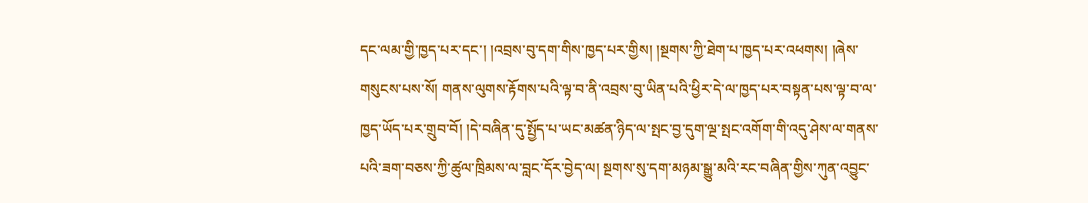དང་ལམ་གྱི་ཁྱད་པར་དང་། །འབྲས་བུ་དག་གིས་ཁྱད་པར་གྱིས། །སྔགས་ཀྱི་ཐེག་པ་ཁྱད་པར་འཕགས། །ཞེས་གསུངས་པས་སོ། གནས་ལུགས་རྟོགས་པའི་ལྟ་བ་ནི་འབྲས་བུ་ཡིན་པའི་ཕྱིར་དེ་ལ་ཁྱད་པར་བསྟན་པས་ལྟ་བ་ལ་ཁྱད་ཡོད་པར་གྲུབ་བོ། །དེ་བཞིན་དུ་སྤྱོད་པ་ཡང་མཚན་ཉིད་ལ་སྤང་བྱ་དུག་ལྔ་སྤང་འགོག་གི་འདུ་ཤེས་ལ་གནས་པའི་ཟག་བཅས་ཀྱི་ཚུལ་ཁྲིམས་ལ་བླང་དོར་བྱེད་ལ། སྔགས་སུ་དག་མཉམ་སྒྱུ་མའི་རང་བཞིན་གྱིས་ཀུན་འབྱུང་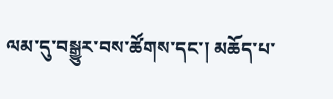ལམ་དུ་བསྒྱུར་བས་ཚོགས་དང་། མཆོད་པ་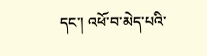དང་། འཕོ་བ་མེད་པའི་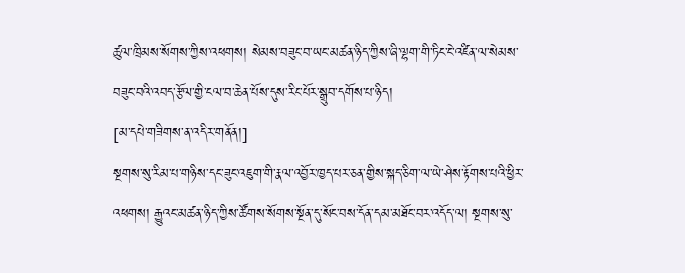ཚུལ་ཁྲིམས་སོགས་ཀྱིས་འཕགས། སེམས་བཟུང་བ་ཡང་མཚན་ཉིད་ཀྱིས་ཞི་ལྷག་གི་ཏིང་ངེ་འཛིན་ལ་སེམས་བཟུང་བའི་འབད་རྩོལ་གྱི་ངལ་བ་ཆེན་པོས་དུས་རིང་པོར་སྒྲུབ་དགོས་པ་ཉིད།
[མ་དཔེ་གཟིགས་ན་འདིར་གནོན།]
སྔགས་སུ་རིམ་པ་གཉིས་དང་ཟུང་འཇུག་གི་རྣལ་འབྱོར་ཁྱད་པར་ཅན་གྱིས་སྐད་ཅིག་ལ་ཡེ་ཤེས་རྟོགས་པའི་ཕྱིར་འཕགས། རྒྱུའང་མཚན་ཉིད་ཀྱིས་ཚོགས་སོགས་སྔོན་དུ་སོང་བས་དོན་དམ་མཐོང་བར་འདོད་ལ། སྔགས་སུ་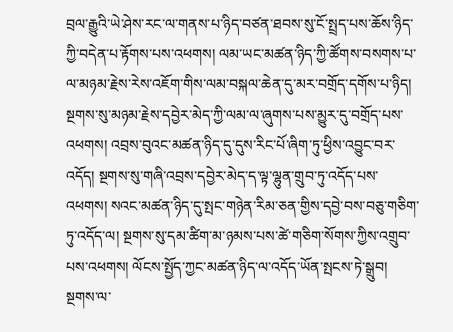བྲལ་རྒྱུའི་ཡེ་ཤེས་རང་ལ་གནས་པ་ཉིད་བཙན་ཐབས་སུ་ངོ་སྤྲད་པས་ཆོས་ཉིད་ཀྱི་བདེན་པ་རྟོགས་པས་འཕགས། ལམ་ཡང་མཚན་ཉིད་ཀྱི་ཚོགས་བསགས་པ་ལ་མཉམ་རྗེས་རེས་འཇོག་གིས་ལམ་བསྐལ་ཆེན་དུ་མར་བགྲོད་དགོས་པ་ཉིད། སྔགས་སུ་མཉམ་རྗེས་དབྱེར་མེད་ཀྱི་ལམ་ལ་ཞུགས་པས་མྱུར་དུ་བགྲོད་པས་འཕགས། འབྲས་བུའང་མཚན་ཉིད་དུ་དུས་རིང་པོ་ཞིག་ཏུ་ཕྱིས་འབྱུང་བར་འདོད། སྔགས་སུ་གཞི་འབྲས་དབྱེར་མེད་ད་ལྟ་ལྷུན་གྲུབ་ཏུ་འདོད་པས་འཕགས། སའང་མཚན་ཉིད་དུ་སྤང་གཉེན་རིམ་ཅན་གྱིས་དབྱེ་བས་བཅུ་གཅིག་ཏུ་འདོད་ལ། སྔགས་སུ་དམ་ཚིག་མ་ཉམས་པས་ཚེ་གཅིག་སོགས་ཀྱིས་འགྲུབ་པས་འཕགས། ལོངས་སྤྱོད་ཀྱང་མཚན་ཉིད་ལ་འདོད་ཡོན་སྤངས་ཏེ་སྒྲུབ། སྔགས་ལ་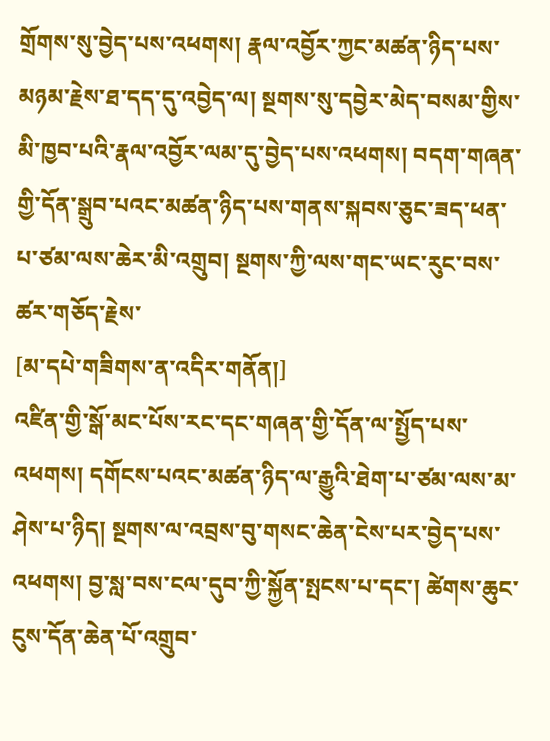གྲོགས་སུ་བྱེད་པས་འཕགས། རྣལ་འབྱོར་ཀྱང་མཚན་ཉིད་པས་མཉམ་རྗེས་ཐ་དད་དུ་འབྱེད་ལ། སྔགས་སུ་དབྱེར་མེད་བསམ་གྱིས་མི་ཁྱབ་པའི་རྣལ་འབྱོར་ལམ་དུ་བྱེད་པས་འཕགས། བདག་གཞན་གྱི་དོན་སྒྲུབ་པའང་མཚན་ཉིད་པས་གནས་སྐབས་ཅུང་ཟད་ཕན་པ་ཙམ་ལས་ཆེར་མི་འགྲུབ། སྔགས་ཀྱི་ལས་གང་ཡང་རུང་བས་ཚར་གཅོད་རྗེས་
[མ་དཔེ་གཟིགས་ན་འདིར་གནོན།]
འཛིན་གྱི་སྒོ་མང་པོས་རང་དང་གཞན་གྱི་དོན་ལ་སྤྱོད་པས་འཕགས། དགོངས་པའང་མཚན་ཉིད་ལ་རྒྱུའི་ཐེག་པ་ཙམ་ལས་མ་ཤེས་པ་ཉིད། སྔགས་ལ་འབྲས་བུ་གསང་ཆེན་ངེས་པར་བྱེད་པས་འཕགས། བྱ་སླ་བས་ངལ་དུབ་ཀྱི་སྐྱོན་སྤངས་པ་དང་། ཚེགས་ཆུང་ངུས་དོན་ཆེན་པོ་འགྲུབ་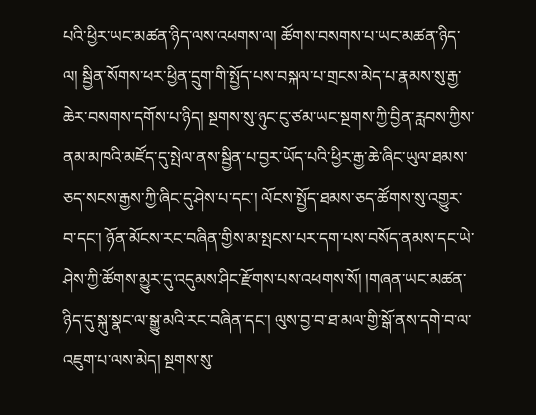པའི་ཕྱིར་ཡང་མཚན་ཉིད་ལས་འཕགས་ལ། ཚོགས་བསགས་པ་ཡང་མཚན་ཉིད་ལ། སྦྱིན་སོགས་ཕར་ཕྱིན་དྲུག་གི་སྤྱོད་པས་བསྐལ་པ་གྲངས་མེད་པ་རྣམས་སུ་རྒྱ་ཆེར་བསགས་དགོས་པ་ཉིད། སྔགས་སུ་ཉུང་ངུ་ཙམ་ཡང་སྔགས་ཀྱི་བྱིན་རླབས་ཀྱིས་ནམ་མཁའི་མཛོད་དུ་སྤེལ་ནས་སྦྱིན་པ་བྱར་ཡོད་པའི་ཕྱིར་རྒྱ་ཆེ་ཞིང་ཡུལ་ཐམས་ཅད་སངས་རྒྱས་ཀྱི་ཞིང་དུ་ཤེས་པ་དང་། ལོངས་སྤྱོད་ཐམས་ཅད་ཚོགས་སུ་འགྱུར་བ་དང་། ཉོན་མོངས་རང་བཞིན་གྱིས་མ་སྤངས་པར་དག་པས་བསོད་ནམས་དང་ཡེ་ཤེས་ཀྱི་ཚོགས་མྱུར་དུ་འདུམས་ཤིང་རྫོགས་པས་འཕགས་སོ། །གཞན་ཡང་མཚན་ཉིད་དུ་སྐུ་སྣང་ལ་སྒྱུ་མའི་རང་བཞིན་དང་། ལུས་བྱ་བ་ཐ་མལ་གྱི་སྒོ་ནས་དགེ་བ་ལ་འཇུག་པ་ལས་མེད། སྔགས་སུ་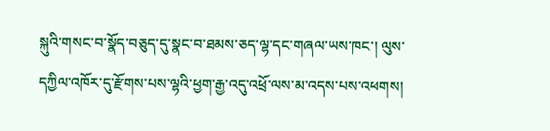སྐུའི་གསང་བ་སྣོད་བཅུད་དུ་སྣང་བ་ཐམས་ཅད་ལྷ་དང་གཞལ་ཡས་ཁང་། ལུས་དཀྱིལ་འཁོར་དུ་རྫོགས་པས་ལྷའི་ཕྱག་རྒྱ་འདུ་འཕྲོ་ལས་མ་འདས་པས་འཕགས།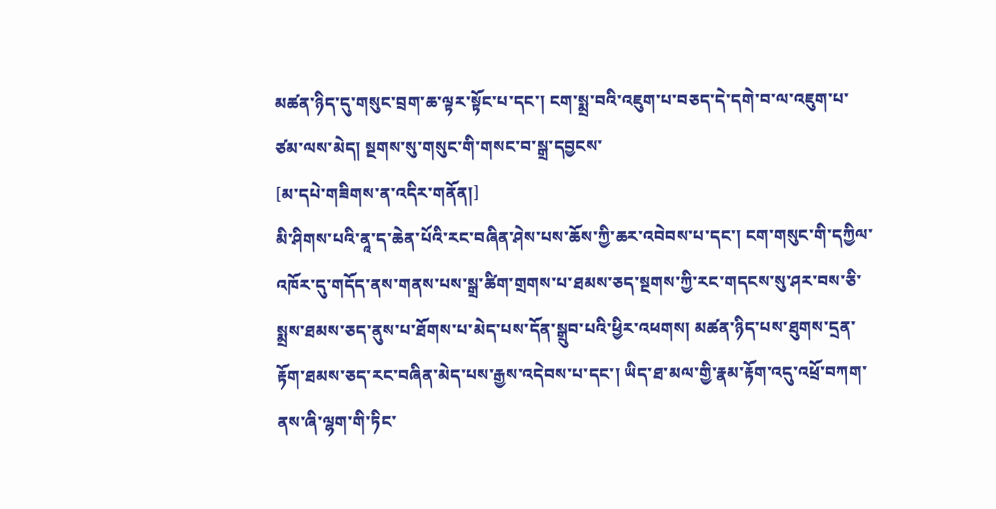མཚན་ཉིད་དུ་གསུང་བྲག་ཆ་ལྟར་སྟོང་པ་དང་། ངག་སྨྲ་བའི་འཇུག་པ་བཅད་དེ་དགེ་བ་ལ་འཇུག་པ་ཙམ་ལས་མེད། སྔགས་སུ་གསུང་གི་གསང་བ་སྒྲ་དབྱངས་
[མ་དཔེ་གཟིགས་ན་འདིར་གནོན།]
མི་ཤིགས་པའི་ནཱ་ད་ཆེན་པོའི་རང་བཞིན་ཤེས་པས་ཆོས་ཀྱི་ཆར་འབེབས་པ་དང་། ངག་གསུང་གི་དཀྱིལ་འཁོར་དུ་གདོད་ནས་གནས་པས་སྒྲ་ཚིག་གྲགས་པ་ཐམས་ཅད་སྔགས་ཀྱི་རང་གདངས་སུ་ཤར་བས་ཅི་སྨྲས་ཐམས་ཅད་ནུས་པ་ཐོགས་པ་མེད་པས་དོན་སྒྲུབ་པའི་ཕྱིར་འཕགས། མཚན་ཉིད་པས་ཐུགས་དྲན་རྟོག་ཐམས་ཅད་རང་བཞིན་མེད་པས་རྒྱས་འདེབས་པ་དང་། ཡིད་ཐ་མལ་གྱི་རྣམ་རྟོག་འདུ་འཕྲོ་བཀག་ནས་ཞི་ལྷག་གི་ཏིང་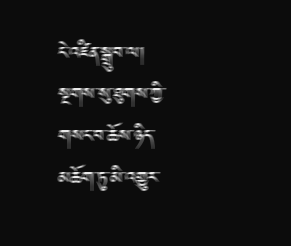ངེ་འཛིན་སྒྲུབ་ལ། སྔགས་སུ་ཐུགས་ཀྱི་གསང་བ་ཆོས་ཉིད་མཆོག་ཏུ་མི་འགྱུར་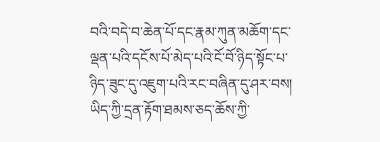བའི་བདེ་བ་ཆེན་པོ་དང་རྣམ་ཀུན་མཆོག་དང་ལྡན་པའི་དངོས་པོ་མེད་པའི་ངོ་བོ་ཉིད་སྟོང་པ་ཉིད་ཟུང་དུ་འཇུག་པའི་རང་བཞིན་དུ་ཤར་བས། ཡིད་ཀྱི་དྲན་རྟོག་ཐམས་ཅད་ཆོས་ཀྱི་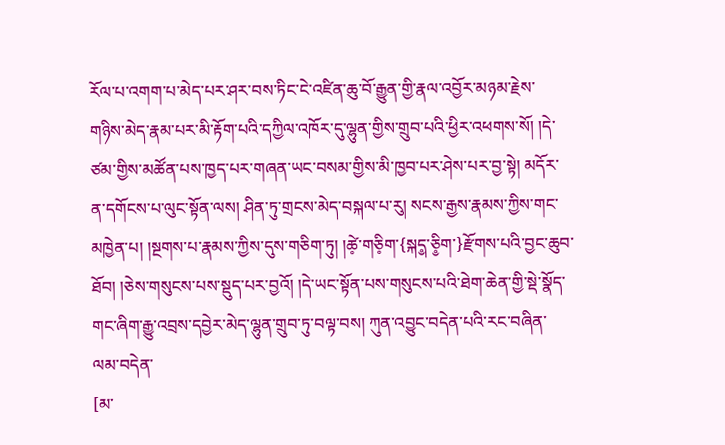རོལ་པ་འགག་པ་མེད་པར་ཤར་བས་ཏིང་ངེ་འཛིན་ཆུ་བོ་རྒྱུན་གྱི་རྣལ་འབྱོར་མཉམ་རྗེས་གཉིས་མེད་རྣམ་པར་མི་རྟོག་པའི་དཀྱིལ་འཁོར་དུ་ལྷུན་གྱིས་གྲུབ་པའི་ཕྱིར་འཕགས་སོ། །དེ་ཙམ་གྱིས་མཚོན་པས་ཁྱད་པར་གཞན་ཡང་བསམ་གྱིས་མི་ཁྱབ་པར་ཤེས་པར་བྱ་སྟེ། མདོར་ན་དགོངས་པ་ལུང་སྟོན་ལས། ཤིན་ཏུ་གྲངས་མེད་བསྐལ་པ་རུ། སངས་རྒྱས་རྣམས་ཀྱིས་གང་མཁྱེན་པ། །སྔགས་པ་རྣམས་ཀྱིས་དུས་གཅིག་ཏུ། །ཚེ༷་གཅི༷ག་{སྐད༵་ཅི༵ག་}རྫོགས་པའི་བྱང་ཆུབ་ཐོབ། །ཅེས་གསུངས་པས་སྡུད་པར་བྱའོ། །དེ་ཡང་སྟོན་པས་གསུངས་པའི་ཐེག་ཆེན་གྱི་སྡེ་སྣོད་གང་ཞིག་རྒྱུ་འབྲས་དབྱེར་མེད་ལྷུན་གྲུབ་ཏུ་བལྟ་བས། ཀུན་འབྱུང་བདེན་པའི་རང་བཞིན་ལམ་བདེན་
[མ་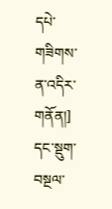དཔེ་གཟིགས་ན་འདིར་གནོན།]
དང་སྡུག་བསྔལ་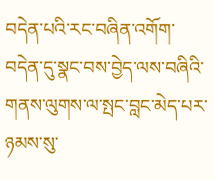བདེན་པའི་རང་བཞིན་འགོག་བདེན་དུ་སྣང་བས་བྱེད་ལས་བཞིའི་གནས་ལུགས་ལ་སྤང་བླང་མེད་པར་ཉམས་སུ་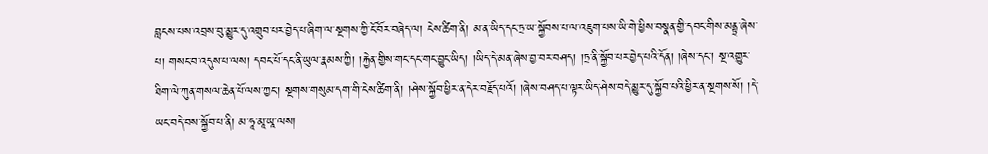བླངས་པས་འབྲས་བུ་མྱུར་དུ་འགྲུབ་པར་བྱེད་པ་ཞིག་ལ་སྔགས་ཀྱི་ངོ་བོར་བཞེད་ལ། ངེས་ཚིག་ནི། མ་ན་ཡིད་དང་ཏྲ་ཡ་སྐྱོབས་པ་ལ་འཇུག་པས་ཡི་གེ་ཕྱིས་བསྣན་གྱི་དབང་གིས་མནྟྲ་ཞེས་པ། གསང་བ་འདུས་པ་ལས། དབང་པོ་དང་ནི་ཡུལ་རྣམས་ཀྱི། །རྐྱེན་གྱིས་གང་དང་གང་བྱུང་ཡིད། །ཡིད་དེ་མན་ཞེས་བྱ་བར་བཤད། །ཏྲ་ནི་སྐྱོབ་པར་བྱེད་པའི་དོན། །ཞེས་དང་། སྔ་འགྱུར་ཐིག་ལེ་ཀུན་གསལ་ཆེན་པོ་ལས་ཀྱང་། སྔགས་གསུམ་དག་གི་ངེས་ཚིག་ནི། །ཤེས་སྐྱོབ་ཕྱིར་ན་དེར་བརྗོད་པའོ། །ཞེས་བཤད་པ་ལྟར་ཡིད་ཤེས་བདེ་མྱུར་དུ་སྐྱོབ་པའི་ཕྱིར་ན་སྔགས་སོ། །དེ་ཡང་བདེ་བས་སྐྱོབ་པ་ནི། མ་ཧཱ་མཱ་ཡཱ་ལས།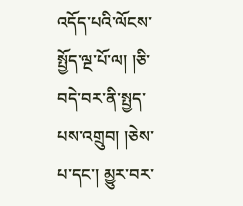འདོད་པའི་ལོངས་སྤྱོད་ལྔ་པོ་ལ། །ཅི་བདེ་བར་ནི་སྤྱད་པས་འགྲུབ། །ཅེས་པ་དང་། མྱུར་བར་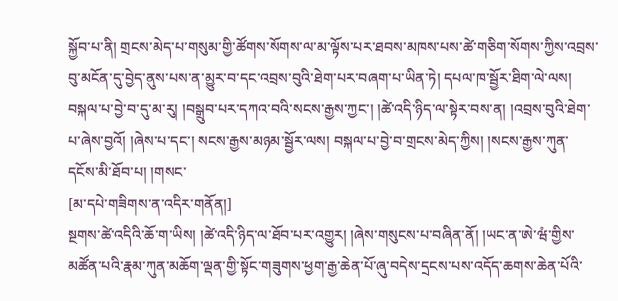སྐྱོབ་པ་ནི། གྲངས་མེད་པ་གསུམ་གྱི་ཚོགས་སོགས་ལ་མ་ལྟོས་པར་ཐབས་མཁས་པས་ཚེ་གཅིག་སོགས་ཀྱིས་འབྲས་བུ་མངོན་དུ་བྱེད་ནུས་པས་ན་མྱུར་བ་དང་འབྲས་བུའི་ཐེག་པར་བཞག་པ་ཡིན་ཏེ། དཔལ་ཁ་སྦྱོར་ཐིག་ལེ་ལས། བསྐལ་པ་བྱེ་བ་དུ་མ་རུ། །བསྒྲུབ་པར་དཀའ་བའི་སངས་རྒྱས་ཀྱང་། །ཚེ་འདི་ཉིད་ལ་སྟེར་བས་ན། །འབྲས་བུའི་ཐེག་པ་ཞེས་བྱའོ། །ཞེས་པ་དང་། སངས་རྒྱས་མཉམ་སྦྱོར་ལས། བསྐལ་པ་བྱེ་བ་གྲངས་མེད་ཀྱིས། །སངས་རྒྱས་ཀུན་དངོས་མི་ཐོབ་པ། །གསང་
[མ་དཔེ་གཟིགས་ན་འདིར་གནོན།]
སྔགས་ཚེ་འདིའི་ཆོ་ག་ཡིས། །ཚེ་འདི་ཉིད་ལ་ཐོབ་པར་འགྱུར། །ཞེས་གསུངས་པ་བཞིན་ནོ། །ཡང་ན་ཨེ་ཝཾ་གྱིས་མཚོན་པའི་རྣམ་ཀུན་མཆོག་ལྡན་གྱི་སྟོང་གཟུགས་ཕྱག་རྒྱ་ཆེན་པོ་ཞུ་བདེས་དྲངས་པས་འདོད་ཆགས་ཆེན་པོའི་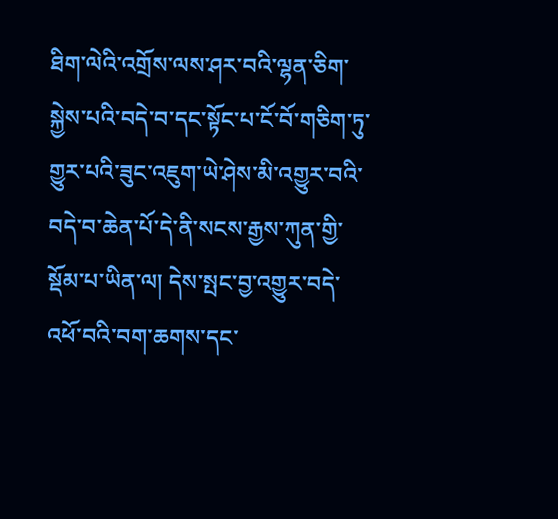ཐིག་ལེའི་འགྲོས་ལས་ཤར་བའི་ལྷན་ཅིག་སྐྱེས་པའི་བདེ་བ་དང་སྟོང་པ་ངོ་བོ་གཅིག་ཏུ་གྱུར་པའི་ཟུང་འཇུག་ཡེ་ཤེས་མི་འགྱུར་བའི་བདེ་བ་ཆེན་པོ་དེ་ནི་སངས་རྒྱས་ཀུན་གྱི་སྡོམ་པ་ཡིན་ལ། དེས་སྤང་བྱ་འགྱུར་བདེ་འཕོ་བའི་བག་ཆགས་དང་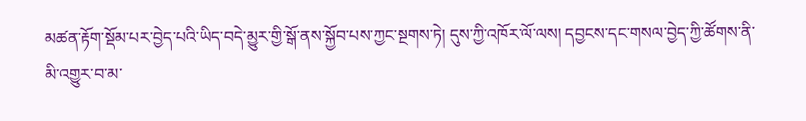མཚན་རྟོག་སྡོམ་པར་བྱེད་པའི་ཡིད་བདེ་མྱུར་གྱི་སྒོ་ནས་སྐྱོབ་པས་ཀྱང་སྔགས་ཏེ། དུས་ཀྱི་འཁོར་ལོ་ལས། དབྱངས་དང་གསལ་བྱེད་ཀྱི་ཚོགས་ནི་མི་འགྱུར་བ་མ་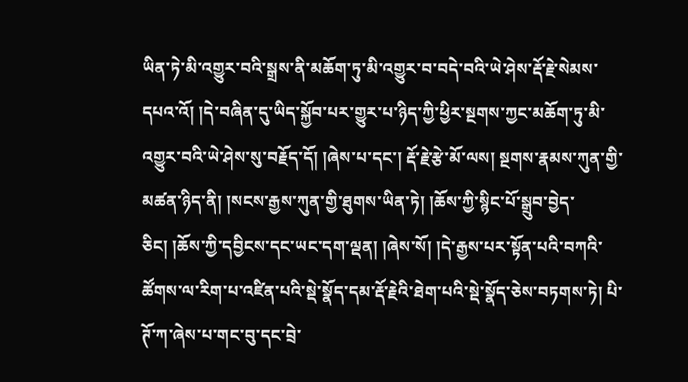ཡིན་ཏེ་མི་འགྱུར་བའི་སྒྲས་ནི་མཆོག་ཏུ་མི་འགྱུར་བ་བདེ་བའི་ཡེ་ཤེས་རྡོ་རྗེ་སེམས་དཔའ་འོ། །དེ་བཞིན་དུ་ཡིད་སྐྱོབ་པར་གྱུར་པ་ཉིད་ཀྱི་ཕྱིར་སྔགས་ཀྱང་མཆོག་ཏུ་མི་འགྱུར་བའི་ཡེ་ཤེས་སུ་བརྗོད་དོ། །ཞེས་པ་དང་། རྡོ་རྗེ་རྩེ་མོ་ལས། སྔགས་རྣམས་ཀུན་གྱི་མཚན་ཉིད་ནི། །སངས་རྒྱས་ཀུན་གྱི་ཐུགས་ཡིན་ཏེ། །ཆོས་ཀྱི་སྙིང་པོ་སྒྲུབ་བྱེད་ཅིང། །ཆོས་ཀྱི་དབྱིངས་དང་ཡང་དག་ལྡན། །ཞེས་སོ། །དེ་རྒྱས་པར་སྟོན་པའི་བཀའི་ཚོགས་ལ་རིག་པ་འཛིན་པའི་སྡེ་སྣོད་དམ་རྡོ་རྗེའི་ཐེག་པའི་སྡེ་སྣོད་ཅེས་བཏགས་ཏེ། པི་ཊོ་ཀ་ཞེས་པ་གང་བུ་དང་བྲེ་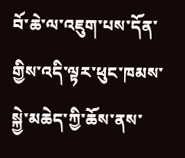བོ་ཆེ་ལ་འཇུག་པས་དོན་གྱིས་འདི་ལྟར་ཕུང་ཁམས་སྐྱེ་མཆེད་ཀྱི་ཆོས་ནས་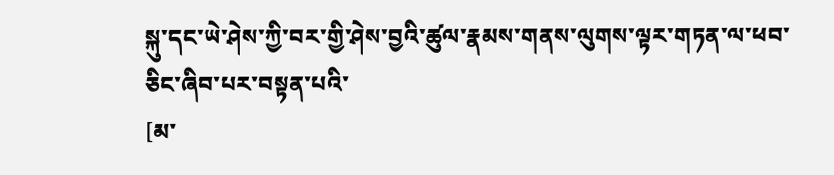སྐུ་དང་ཡེ་ཤེས་ཀྱི་བར་གྱི་ཤེས་བྱའི་ཚུལ་རྣམས་གནས་ལུགས་ལྟར་གཏན་ལ་ཕབ་ཅིང་ཞིབ་པར་བསྟན་པའི་
[མ་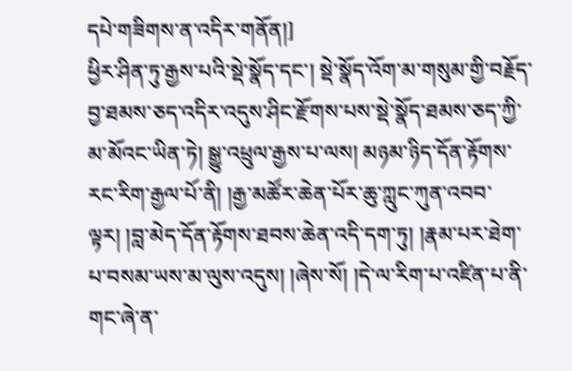དཔེ་གཟིགས་ན་འདིར་གནོན།]
ཕྱིར་ཤིན་ཏུ་རྒྱས་པའི་སྡེ་སྣོད་དང་། སྡེ་སྣོད་འོག་མ་གསུམ་གྱི་བརྗོད་བྱ་ཐམས་ཅད་འདིར་འདུས་ཤིང་རྫོགས་པས་སྡེ་སྣོད་ཐམས་ཅད་ཀྱི་མ་མོའང་ཡིན་ཏེ། སྒྱུ་འཕྲུལ་རྒྱས་པ་ལས། མཉམ་ཉིད་དོན་རྟོགས་རང་རིག་རྒྱལ་པོ་ནི། །རྒྱ་མཚོར་ཆེན་པོར་ཆུ་ཀླུང་ཀུན་འབབ་ལྟར། །བླ་མེད་དོན་རྟོགས་ཐབས་ཆེན་འདི་དག་ཏུ། །རྣམ་པར་ཐེག་པ་བསམ་ཡས་མ་ལུས་འདུས། །ཞེས་སོ། །དེ་ལ་རིག་པ་འཛིན་པ་ནི་གང་ཞེ་ན་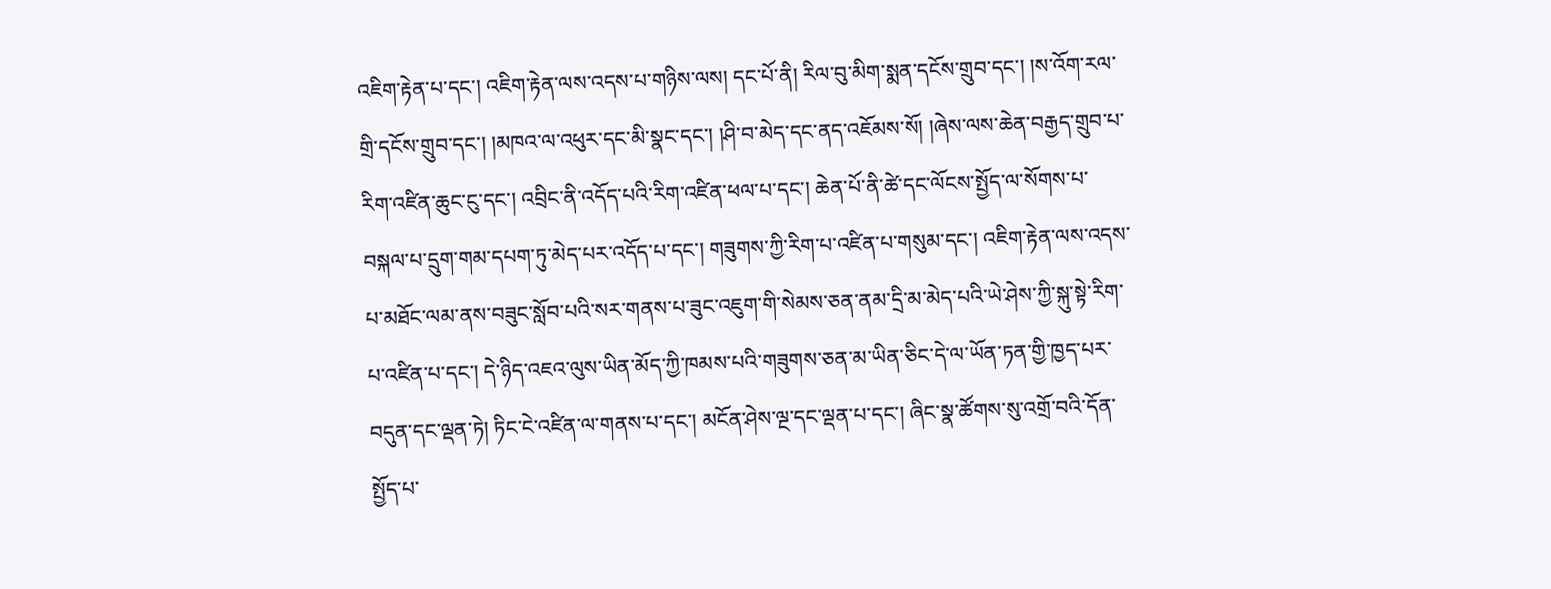འཇིག་རྟེན་པ་དང་། འཇིག་རྟེན་ལས་འདས་པ་གཉིས་ལས། དང་པོ་ནི། རིལ་བུ་མིག་སྨན་དངོས་གྲུབ་དང་། །ས་འོག་རལ་གྲི་དངོས་གྲུབ་དང་། །མཁའ་ལ་འཕུར་དང་མི་སྣང་དང་། །ཤི་བ་མེད་དང་ནད་འཇོམས་སོ། །ཞེས་ལས་ཆེན་བརྒྱད་གྲུབ་པ་རིག་འཛིན་ཆུང་ངུ་དང་། འབྲིང་ནི་འདོད་པའི་རིག་འཛིན་ཕལ་པ་དང་། ཆེན་པོ་ནི་ཚེ་དང་ལོངས་སྤྱོད་ལ་སོགས་པ་བསྐལ་པ་དྲུག་གམ་དཔག་ཏུ་མེད་པར་འདོད་པ་དང་། གཟུགས་ཀྱི་རིག་པ་འཛིན་པ་གསུམ་དང་། འཇིག་རྟེན་ལས་འདས་པ་མཐོང་ལམ་ནས་བཟུང་སློབ་པའི་སར་གནས་པ་ཟུང་འཇུག་གི་སེམས་ཅན་ནམ་དྲི་མ་མེད་པའི་ཡེ་ཤེས་ཀྱི་སྐུ་སྟེ་རིག་པ་འཛིན་པ་དང་། དེ་ཉིད་འཇའ་ལུས་ཡིན་མོད་ཀྱི་ཁམས་པའི་གཟུགས་ཅན་མ་ཡིན་ཅིང་དེ་ལ་ཡོན་ཏན་གྱི་ཁྱད་པར་བདུན་དང་ལྡན་ཏེ། ཏིང་ངེ་འཛིན་ལ་གནས་པ་དང་། མངོན་ཤེས་ལྔ་དང་ལྡན་པ་དང་། ཞིང་སྣ་ཚོགས་སུ་འགྲོ་བའི་དོན་སྤྱོད་པ་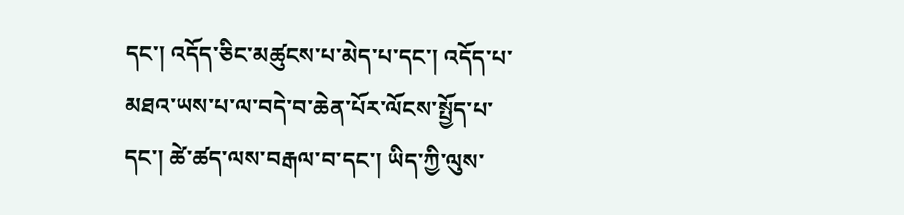དང་། འདོད་ཅིང་མཚུངས་པ་མེད་པ་དང་། འདོད་པ་མཐའ་ཡས་པ་ལ་བདེ་བ་ཆེན་པོར་ལོངས་སྤྱོད་པ་དང་། ཚེ་ཚད་ལས་བརྒལ་བ་དང་། ཡིད་ཀྱི་ལུས་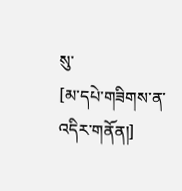སུ་
[མ་དཔེ་གཟིགས་ན་འདིར་གནོན།]